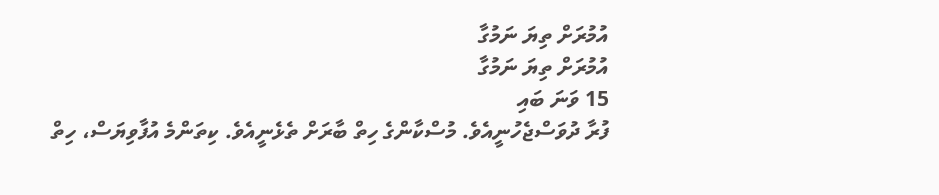އުމުރަށް ތިޔަ ނަމުގާ
އުމުރަށް ތިޔަ ނަމުގާ
15 ވަނަ ބައި
ފުރާ ދުވަސްޖެހުނީއެވެ. މުސްކާންގެ ހިތް ބާރަށް ތެޅެނީއެވެ. ކިތަންމެ އުފާވިޔަސް، ހިތް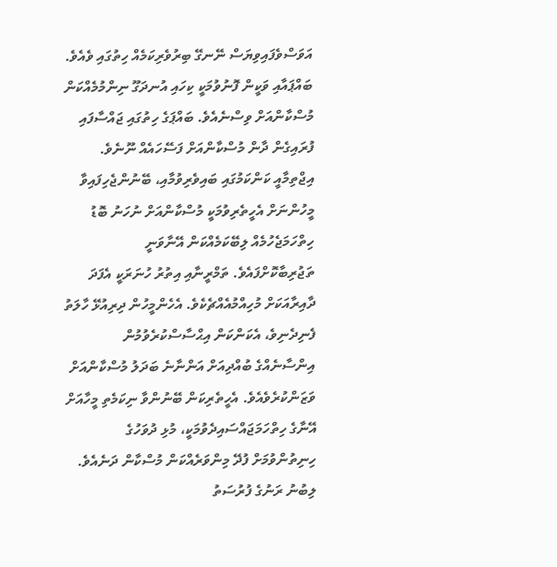އަވަސްވެފައިވިޔަސް ނޭނގޭ ބިރުވެރިކަމެއް ހިތުގައި ވެއެވެ. ބައްޕައާއި ވަކީން ފޮނުވުމަކީ ކިހައި އުނދަގޫ ނިންމުމެއްކަން މުސްކާންއަށް ވިސްނެއެވެ. ބައްޕަގެ ހިތުގައި ޖައްސާފައި ފުރައިގެން ދާން މުސްކާންއަށް ފަސޭހައެއް ނޫނެވެ.
އިޖްތިމާއީ ކަންކަމުގައި ބައިވެރިވުމާއި، ބޭނުންޖެހިފައިވާ މީހުންނަށް އެހީތެރިވުމަކީ މުސްކާންއަށް ނުހަނު ބޮޑު ހިތްހަމަޖެހުމެއް ލިބޭކަމެއްކަން އޭނާވަނީ ތަޖުރިބާކޮށްފައެވެ. ތަމްރީނާއި އިތުރު ހުނަރަކީ އެފަދަ ދާއިރާއަކަށް މުހިއްމުއެއްޗެކެވެ. އެހެންމީހުން ދިރިއުޅޭ ހާލަތު ފެނިދެނިވެ، އެކަންކަން އިޙްސާސްކުރެވުމުން އިންސާނެއްގެ ބުއްދިއަށް އަންނާނެ ބަދަލު މުސްކާންއަށް ވަޒަންކުރެވެއެވެ. އެހީތެރިކަން ބޭނުންވާ ނިކަމެތި މީހާއަށް އޭނާގެ ހިތްހަމަޖައްސައިދެވުމަކީ، މުޅި ދުވަހުގެ ހިނިތުންވުމަށް ފުދޭ މިންވަރެއްކަން މުސްކާން ދަނެއެވެ. ލިބުނު ރަނުގެ ފުރުސަތު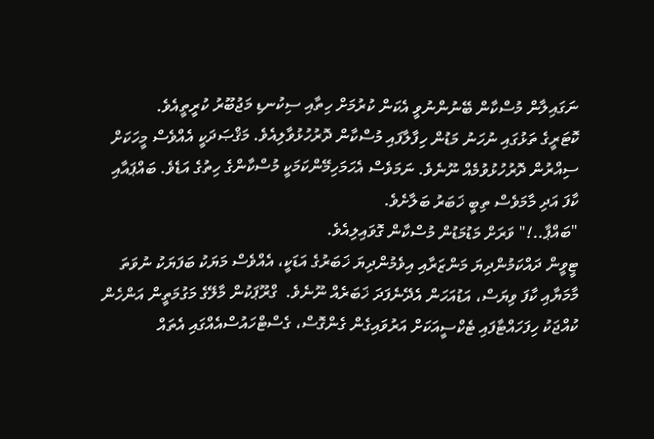ނަގައިލާން މުސްކާން ބޭނުންނުވީ އެކަން ކުރުމަށް ހިތާއި ސިކުނޑި މަޖުބޫރު ކުރީތީއެވެ.
ކޮޓަރީގެ ތަޅުގައި ނުހަނު މަޑުން ހިފާލާފައި މުސްކާން ދޮރުހުޅުވާލިއެވެ. މަޤްޞަދަކީ އެއްވެސް މީހަކަށް ސިއްރުން ދޮރުހުޅުވުމެއް ނޫނެވެ. ނަމަވެސް އެހަމަހިމޭންކަމަކީ މުސްކާންގެ ހިތުގެ އަޑެވެ. ބައްޕައާއި ކާފަ އަދި މާމަވެސް ތިބީ ޚަބަރު ބަލާށެވެ.
"ބައްޕާ..!" ވަރަށް މަޑުމަޑުން މުސްކާން ގޮވައިލިއެވެ.
ޓީވީން ދައްކަމުންދިޔަ މަންޒަރާއި އިވެމުންދިޔަ ޚަބަރުގެ އަޑަކީ، އެއްވެސް މަޔަކު ބަފަޔަކު ނުވަތަ މާމަޔާއި ކާފަ ވިޔަސް، އަޑުއަހަން އެދޭނެފަދަ ޚަބަރެއް ނޫނެވެ.  ގްރޫޕަކުން މާލޭގެ މަގުމަތީން އަންހެން ކުއްޖަކު ހިފަހައްޓާފައި ޓެކްސީއަކަށް އަރުވައިގެން ގެންގޮސް، ގެސްޓްހައުސްއެއްގައި އެތައް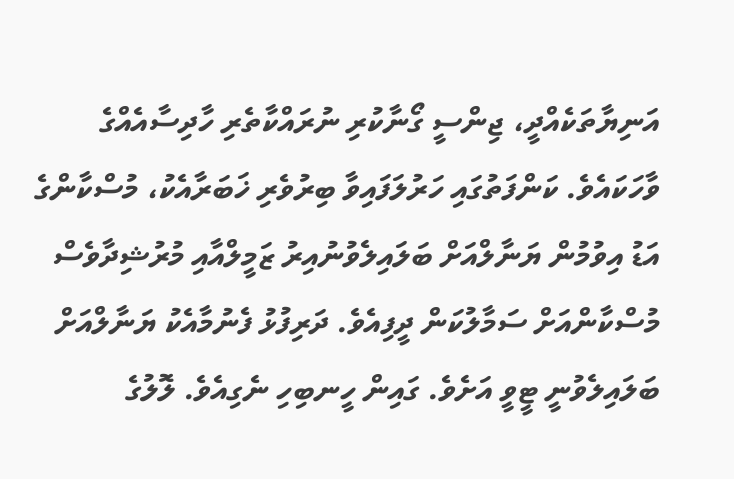އަނިޔާތަކެއްދީ، ޖިންސީ ގޯނާކުރި ނުރައްކާތެރި ހާދިސާއެއްގެ ވާހަކައެވެ. ކަންފަތުގައި ހަރުލަފައިވާ ބިރުވެރި ޚަބަރާއެކު، މުސްކާންގެ އަޑު އިވުމުން ޔަނާލްއަށް ބަލައިލެވުނުއިރު ޒަމީލްއާއި މުރުޝިދާވެސް މުސްކާންއަށް ސަމާލުކަން ދީފިއެވެ. ދަރިފުޅު ފެނުމާއެކު ޔަނާލްއަށް ބަލައިލެވުނީ ޓީވީ އަށެވެ. ގައިން ހީނބިހި ނެގިއެވެ. ލޮލުގެ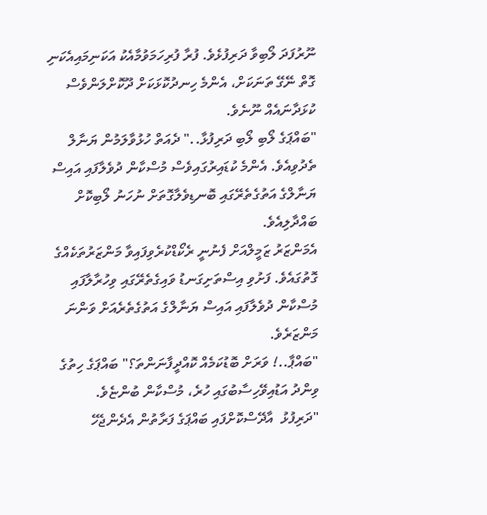ނޫރުފަދަ ލޯބިވާ ދަރިފުޅެވެ. ފުރާ ފުރިހަމަވުމާއެކު އަކަނިމައިއެކަނި ގޮތް ނޭގޭ ތަނަކަށް، އެންމެ ހިނދުކޮޅަކަށް ދޫކޮށްލަންވެސް ކުޅަދާނައެއް ނޫނެވެ.
"ބައްޕަގެ ލޯބި ލޯބި ދަރިފުޅާ.." ދެއަތް ހުޅުވާލަމުން ޔަނާލް ތެދުވިއެވެ. އެންމެ ކުޑައިރުގައިވެސް މުސްކާން ދުވެލާފައި އައިސް ޔަނާލްގެ އަތުގެތެރޭގައި ބޮނޑިވެލާގޮތަށް ނުހަނު ލޯބިކޮށް ބައްދާލިއެވެ.
އެމަންޒަރު ޒަމީލްއަށް ފެނުނީ ރެކޯޑްކުރެވިފައިވާ މަންޒަރުތަކެއްގެ ގޮތުގައެވެ. ފަށުވި އިސްތަށިގަނޑު ވައިގެތެރޭގައި ވިހުރާލާފައި މުސްކާން ދުވެލާފައި އައިސް ޔަނާލްގެ އަތުގެތެރެއަށް ވަންނަ މަންޒަރެވެ.
"ބައްޕާ..! ވަރަށް ބޮޑުކަމެއް ކޮއްދީފާނަންތަ؟" ބައްޕަގެ ހިތުގެ ވިންދު އަޑުއިވޭހިސާބުގައި ހުރެ، މުސްކާން ބުންޏެވެ.
"ދަރިފުޅު  އާދޭސްކޮށްފައި ބައްޕަގެ ފަރާތުން އެދެންޖެހޭ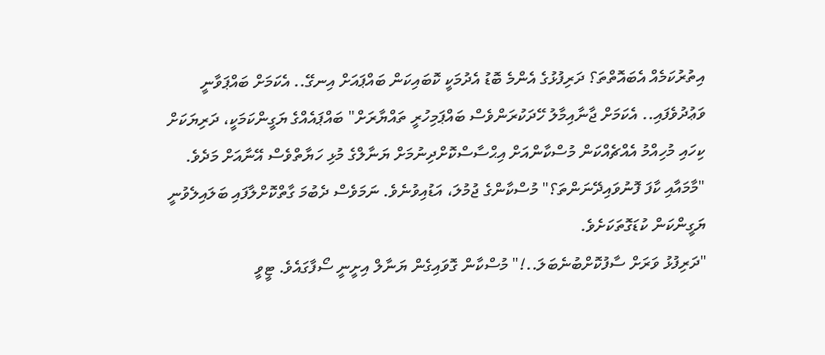އިތުރުކަމެއް އެބައޮތްތަ؟ ދަރިފުޅުގެ އެންމެ ބޮޑު އެދުމަކީ ކޮބައިކަން ބައްޕައަށް އިނގޭ.. އެކަމަށް ބައްޕަވާނީ ވަޢުދުވެފައި.. އެކަމަށް ޖާނާއިމާލު ހޭދަކުރަންވެސް ބައްޕަމިހުރީ ތައްޔާރަށް" ބައްޕައެއްގެ ޔަގީންކަމަކީ، ދަރިޔަކަށް ކިހައި މުހިއްމު އެއްޗެއްކަން މުސްކާންއަށް އިޙްސާސްކޮށްދިނުމަށް ޔަނާލްގެ މުޅި ހަޔާތްވެސް އޭނާއަށް މަދެވެ.
"މާމައާއި ކާފަ ފޮނުވައިދޭނަންތަ؟" މުސްކާންގެ ޖުމުލަ، އަޑުއިވުނެވެ. ނަމަވެސް ދެބުމަ ގާތްކޮށްލާފައި ބަލައިލެވުނީ ޔަގީންކަން ކުޑަގޮތަކަށެވެ.
"ދަރިފުޅު ވަރަށް ސާފުކޮށްބުނެބަލަ..!" މުސްކާން ގޮވައިގެން ޔަނާލް އިށީނީ ސޯފާގައެވެ. ޓީވީ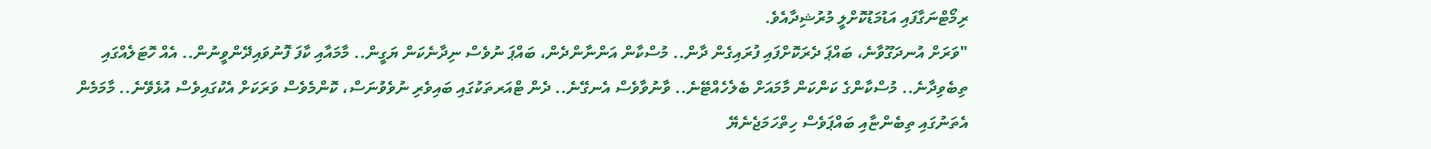ރިމޯޓްނަގާފައި އަޑުމަޑުކޮށްލީ މުރުޝިދާއެވެ.
"ވަރަށް އުނދަގޫވާނެ، ބައްޕަ ދެރަކޮށްފައި ފުރައިގެން ދާން.. މުސްކާން އަންނާންދެން، ބައްޕަ ނުވެސް ނިދާނެކަން ޔަގީން.. މާމައާއި ކާފަ ފޮނުވައިދޭންވީނުން.. އެއް ހޮޓަލެއްގައި ތިބެވިދާނެ.. މުސްކާންގެ ކަންކަން މާމައަށް ބެލެހެއްޓޭނެ.. ވާނުވާވެސް އެނގޭނެ.. ދެން ޓްއަރތަކުގައި ބައިވެރި ނުވެވުނަސް، ކޮންމެވެސް ވަރަކަށް އެކުގައިވެސް އުޅެވޭނެ.. މާމަމެން އެތަނުގައި ތިބެންޏާއި ބައްޕަވެސް ހިތްހަމަޖެނެޔޭ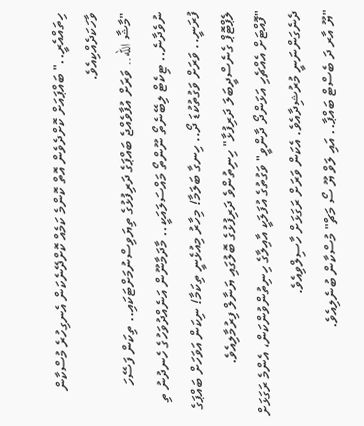ހިތައްއެރީ.." ބައްޕައަށް ކޮށްދެވެން އޮތް ކޮންމެ ކަމެއް ކޮށްދޭނެކަން އެނގިހުރެ މުސްކާން ވާހަކަދެއްކިއެވެ.
"މާޝާ الله.. ވަރަށް އުފާވެއްޖެ ބައްޕަގެ ދަރިފުޅުގެ ތިޔަވިސްނުމަށްޓަކައި.. ތިކަން ފަސޭހަ ނުވެދާނެ.. ޓިކެޓް ލިބޭނެތޯ ނޫންތޯ މައްސަލައަކީ.. މާދަމާނޫން އަނެއްދުވަހުގެ ހެނދުނު ތި ފުރަނީ.. ވަރަށް ވަގުތުކުޑަ ދޯ.. ހިނގާ ބަލަމާ! މިހާރު މިއުޅެނީ ތިކަމާ! ނިކަން އަވަހަށް ބައްޕަގެ ލެޕްޓޮޕް ގެނެސްދީބަލަ ދަރިފުޅާ" ހިނިތުންވެ ދަރިފުޅުގެ ބޮލުގައި ޔަނާލް ފިރުމާލިއެވެ.
"ފޮއްޓަށް އެއްޗެހި އަޅަންދޯ ދާންވީ" ވަގުތުގެ އުފަލަކީ އާއިލާގެ ހިނިތުންވުންކަން، އެންމެ ރަގަޅަށް ދެނެގަންނަނީ މުރުޝިދާއެވެ. އެކަން ވަރަށް ރަގަޅަށް ހާސިލްވިއެވެ.
"ޔޫ އާރ ދަ ބެސްޓް ބައްޕާ.. އައި ލަވް ޔޫ ސޯ މަޗް" މުސްކާން ބުނެލިއެވެ.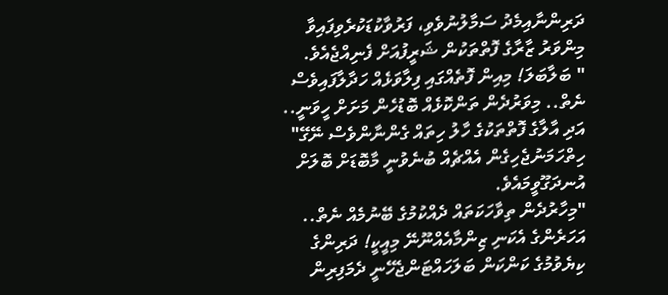ދަރިންނާއިމެދު ސަމާލުނުވެވި، ފަރުވާކުޑަކުރެވިފައިވާ މިންވަރު ޒާރާގެ ފޮތްތަކުން ޝަރީފުއަށް ފެނިއްޖެއެވެ.
" ބަލާބަލަ! މިއިން ފޮތެއްގައި ފިލާވަޅެއް ހަދާލާފައިވެސް ނެތް.. މިވަރުދެން ތަންކޮޅެއް ބޮޑުހެން މަށަށް ހީވަނީ.. އަދި އާލާގެ ފޮތްތަކުގެ ހާލު ހިތައް ގެންނާންވެސް ނޭގޭ" ހިތްހަމަނުޖެހިގެން އެއްޗެއް ބުނެވުނީ މާބޮޑަށް ބޮލަށް އުނދަގޫވީމައެވެ.
"މިހާރުދެން ތިވާހަކަތައް ދެއްކުމުގެ ބޭނުމެއް ނެތް.. އަހަރެންގެ އެކަނި ޒިންމާއެއްނޫނޭ މިއީކީ! ދަރިންގެ ކިޔެވުމުގެ ކަންކަން ބަލަހައްޓަންޖެހޭނީ ދެމަފިރިން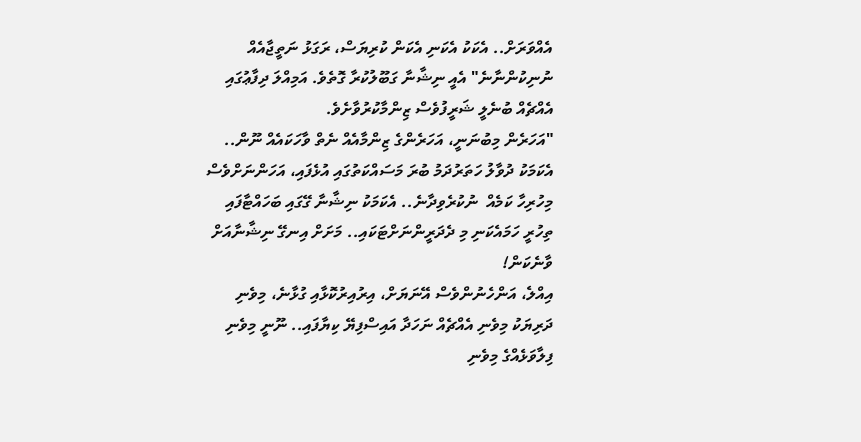އެއްވަރަށް.. އެކަކު އެކަނި އެކަން ކުރިޔަސް، ރަގަޅު ނަތީޖާއެއް ނުނިކުންނާނެ" އެއީ ނިޝާނާ ގަބޫލުކުރާ ގޮތެވެ. އަމިއްލަ ދިފާޢުގައި އެއްޗެއް ބުނެލީ ޝަރީފުވެސް ޒިންމާކުރުވާށެވެ.
"އަހަރެން މިބުނަނީ، އަހަރެންގެ ޒިންމާއެއް ނެތް ވާހަކައެއް ނޫން.. އެކަމަކު ދުވާލު ހަތަރުދަމު ބުރަ މަސައްކަތުގައި އުޅެފައި، އަހަންނަށްވެސް މިހުރިހާ ކަމެއް  ނުކުރެވިދާނެ.. އެކަމަކު ނިޝާނާ ގޭގައި ބަހައްޓާފައި ތިހުރީ ހަމައެކަނި މި ދެދަރީންނަށްޓަކައި.. މަށަށް އިނގޭ ނިޝާނާއަށް ވާނެކަން!
އިއްލެ، އަންހެނުންވެސް އޭނަޔަށް، އިރުއިރުކޮޅާއި ގުޅާނެ، މިވެނި ދަރިޔަކު މިވެނި އެއްޗެއް ނަހަދާ އައިސްފިޔޭ ކިޔާފައި.. ނޫނީ މިވެނި ފިލާވަޅެއްގެ މިވެނި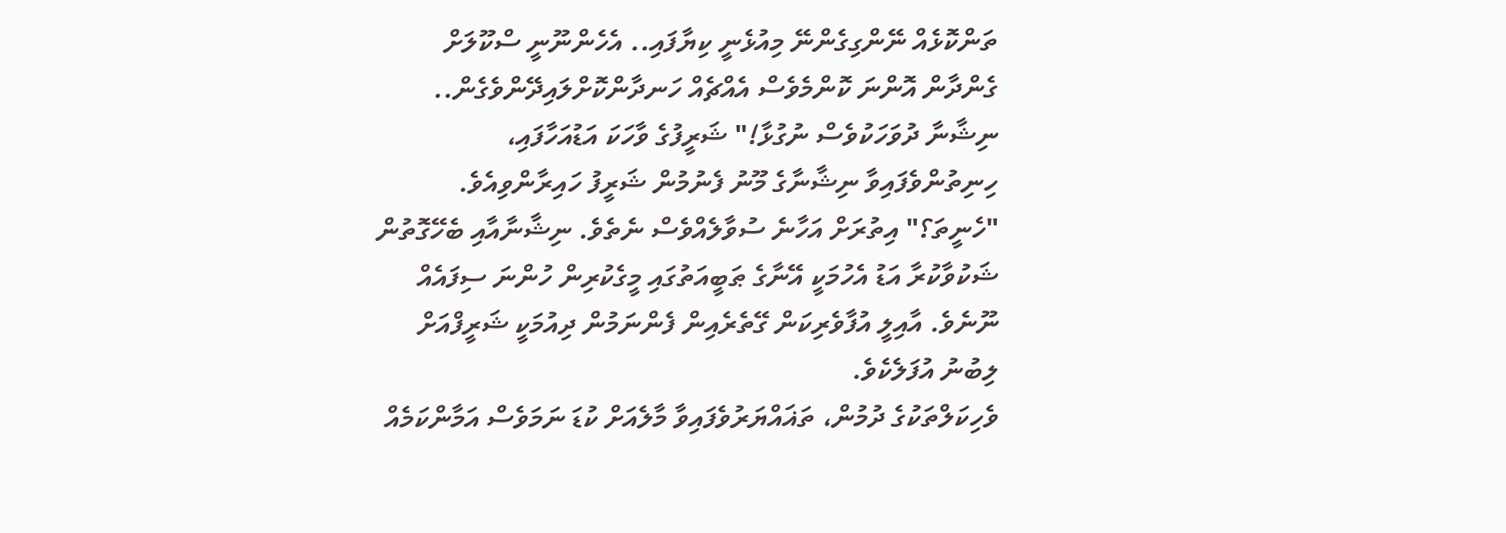ތަންކޮޅެއް ނޭންގިގެންނޭ މިއުޅެނީ ކިޔާފައި.. އެހެންނޫނީ ސްކޫލަށް ގެންދާން އޮންނަ ކޮންމެވެސް އެއްޗެއް ހަނދާންކޮށްލައިދޭންވެގެން.. ނިޝާނާ ދުވަހަކުވެސް ނުގުޅާ!" ޝަރީފުގެ ވާހަކަ އަޑުއަހާފައި، ހިނިތުންވެފައިވާ ނިޝާނާގެ މޫނު ފެނުމުން ޝަރީފު ހައިރާންވިއެވެ.
"ހެނީތަ؟" އިތުރަށް އަހާނެ ސުވާލެއްވެސް ނެތެވެ. ނިޝާނާއާއި ބެހޭގޮތުން ޝަކުވާކުރާ އަޑު އެހުމަކީ އޭނާގެ ޠަބީއަތުގައި މީގެކުރިން ހުންނަ ސިފައެއް ނޫނެވެ. އާއިލީ އުފާވެރިކަން ގޭތެރެއިން ފެންނަމުން ދިއުމަކީ ޝަރީފްއަށް ލިބުނު އުފަލެކެވެ.
ވެހިކަލްތަކުގެ ދުމުން، ތަޣައްޔަރުވެފައިވާ މާލެއަށް ކުޑަ ނަމަވެސް އަމާންކަމެއް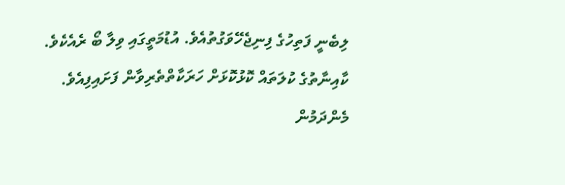ލިބެނީ ފަތިހުގެ ފިނިޖެހޭވަގުތުއެވެ. އުޑުމަތީގައި ވިލާ ބޯ ރެއެކެވެ. ކާއިނާތުގެ ކުލަތައް ކޮޅުކޮޅަށް ހަރަކާތްތެރިވާން ފަށައިފިއެވެ.
މެންދަމުން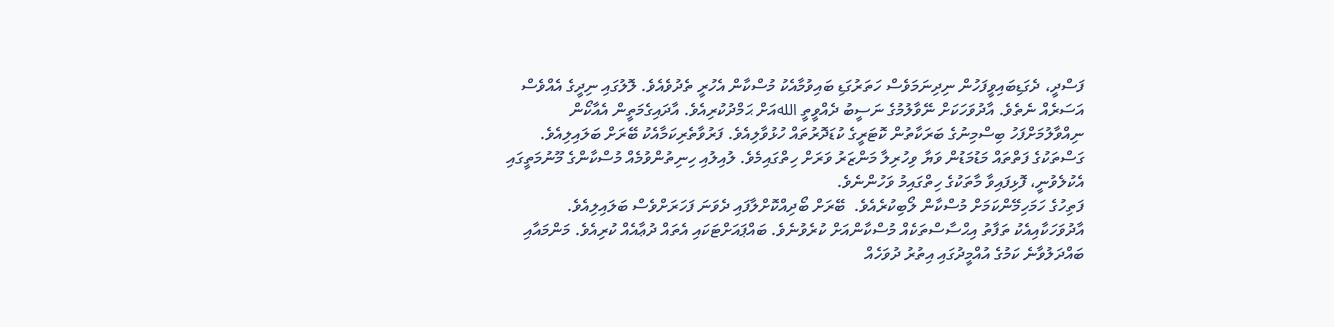ފަސްދީ، ދެގަޑިބައިވީފަހުން ނިދިނަމަވެސް ހަތަރުގަޑި ބައިވުމާއެކު މުސްކާން އެހުރީ ތެދުވެއެވެ. ލޮލުގައި ނިދީގެ އެއްވެސް އަސަރެއް ނެތެވެ. އާދުވަހަކަށް ނޭވާލުމުގެ ނަސީބު ދެއްވީތީ اللهއަށް ޙަމްދުކުރިއެވެ. އާދައިގެމަތީން އެއާކޯން ނިއްވާލުމަށްފަހު ބިސްމިނުގެ ބަރަކާތުން ކޮޓަރީގެ ކުޑަދޮރުތައް ހުޅުވާލިއެވެ. ފަރުވާތެރިކަމާއެކު ބޭރަށް ބަލައިލިއެވެ. ގަސްތަކުގެ ފަތްތައް މަޑުމަޑުން ވަޔާ ވިހުރިލާ މަންޒަރު ވަރަށް ހިތްގައިމެވެ. ލުއިލުއި ހިނިތުންވުމެއް މުސްކާންގެ މޫނުމަތީގައި އެކުލެވުނީ، ފޮޅިފައިވާ މާތަކުގެ ހިތްގައިމު ވަހުންނެވެ.
ފަތިހުގެ ހަމަހިމޭންކަމަށް މުސްކާން ލޯބިކުރެއެވެ.  ބޭރަށް ބޯދިއްކޮށްލާފައި ދެވަނަ ފަހަރަށްވެސް ބަލައިލިއެވެ. އާދުވަހަކާއިއެކު ތަފާތު އިޙްސާސްތަކެއް މުސްކާންއަށް ކުރެވުނެވެ. ބައްޕައަށްޓަކައި އެތައް ދުޢާއެއް ކުރިއެވެ. މަންމައާއި ބައްދަލުވާނެ ކަމުގެ އުއްމީދުގައި އިތުރު ދުވަހެއް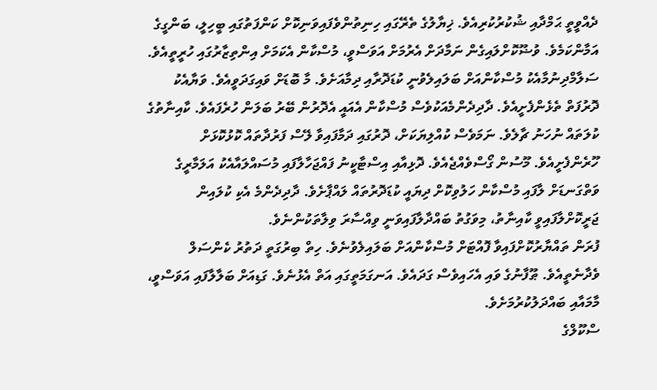ދެއްވީތީ ޙަމްދާއި ޝުކުރުކުރިއެވެ. ޚިޔާލުގެ ތެރޭގައި ހިނިތުންވެފައިވަނިކޮށް ކަންފަތުގައި ބީހިލީ، ބަންގީގެ އަމާންކަމެވެ. ވުޟޫކޮށްލައިގެން ނަމާދަށް އެރުމަށް އަވަސްވީ، މުސްކާން އެކަމަށް އިންތިޒާރުގައި ހުރީތީއެވެ.
ސަލާމްދިނުމާއެކު މުސްކާންއަށް ބަލައިލެވުނީ ކުޑަދޮރާއި ދިމާއަށެވެ. މާ ބޮޑަށް ވައިގަދަވީއެވެ. ވަޔާއެކު ދޮރުފަތް ތެޅެންފެށީއެވެ. ދާދިދެންމެއަކުވެސް މުސްކާން އެއައީ އެދޮރުން ބޭރު ބަލަން ހުރެފައެވެ. ކާއިނާތުގެ ކުލަތައް ނުހަނު ޗާލެވެ. ނަމަވެސް ކުއްލިޔަކަށް، ދޮރުގައި ދަމާފައިވާ ލޭސް ފަރުދާތައް ކޮޅުކޮޅަށް ހޫރެންފެށީއެވެ. މޫސުން ގޯސްވެއްޖެއެވެ. ދޮޅިއާއި އިސްޓާކީނު ފައްޖަހާލާފައި މުސައްލައާއެކު އަލަމާރީގެ ވަތްގަނޑަށް ލާފައި މުސްކާން ހަލުވިކޮށް ދިޔައީ ކުޑަދޮރުތައް ލައްޕާށެވެ. ދާދިދެންމެ އެކި ކުލައިން ޖަރީކޮށްލާފައިވީ ކާއިނާތު، މިވަގުތު ބައްދާލާފައިވަނީ ވިއްސާރަ ވިލާތަކުންނެވެ.
ފުރަން ތައްޔާރުކޮށްފައިވާ ފޮއްޓަށް މުސްކާންއަށް ބަލައިލެވުނެވެ. ހިތް ބިރުގަތީ ދަތުރު ކެންސަލް ވެދާނެތީއެވެ. ޠޫފާނުގެ ވައި އެހައިވެސް ގަދައެވެ. އަނގަމަތީގައި އަތް އެޅުނެވެ. ގަޑިއަށް ބަލާލާފައި އަވަސްވީ، މާމައާއި ބައްދަލުކުރުމަށެވެ.
ސްކޫލްގެ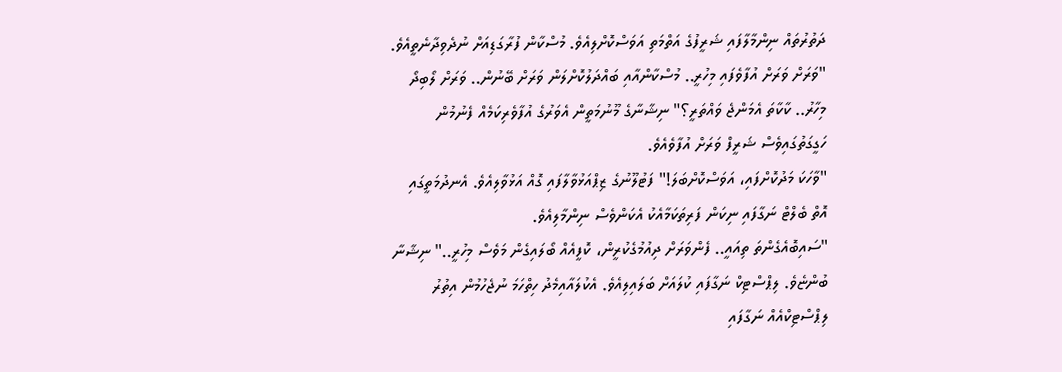ދަތުރުތައް ނިންމާލާފައި ޝަރީފުގެ އަތްމަތި އަވަސްކޮށްލިއެވެ. މުސްކާން ފުރާގަޑިއަށް ނުދެވިދާނެތީއެވެ.
"ވަރަށް ވަރަށް އުފާވެފައި މިހުރީ.. މުސްކާންއާއި ބައްދަލުކޮށްލަން ވަރަށް ބޭނުން.. ވަރަށް ލޯބިދޯ މިހާރު.. ކާކާތަ އެމަންޖެ ވައްތަރީ؟" ނިޝާނާގެ މޫނުމަތީން އެވަރުގެ އުފާވެރިކަމެއް ފެނުމުން ހަގީގަތުގައިވެސް ޝަރީފް ވަރަށް އުފާވެއެވެ.
"ވާހަކަ މަދުކޮށްފައި، އަވަސްކޮށްބަލަ!" ފަޓުލޫނުގެ ޒިޕްއަޅުވާލާފައި ގޮއް އަޅުވާލިއެވެ. އެނދުމަތީގައި އޮތް ބެލްޓް ނަގާފައި ނިކަން ފަރިތަކަމާއެކު އެކަންވެސް ނިންމާލިއެވެ.
"ސައިބޮއެގެންތަ ތިއައީ.. ފެންވަރަށް ދިއުމުގެކުރީން، ކޮފީއެއް ބޯލައިގެން މަވެސް މިހުރީ.." ނިޝާނާ ބުންޏެވެ. ލިޕްސްޓިކް ނަގާފައި ކުލައަށް ބަލައިލިއެވެ. އެކުލައާއިމެދު ހިތްހަމަ ނުޖެހުމުން އިތުރު ލިޕްސްޓިކްއެއް ނަގާފައި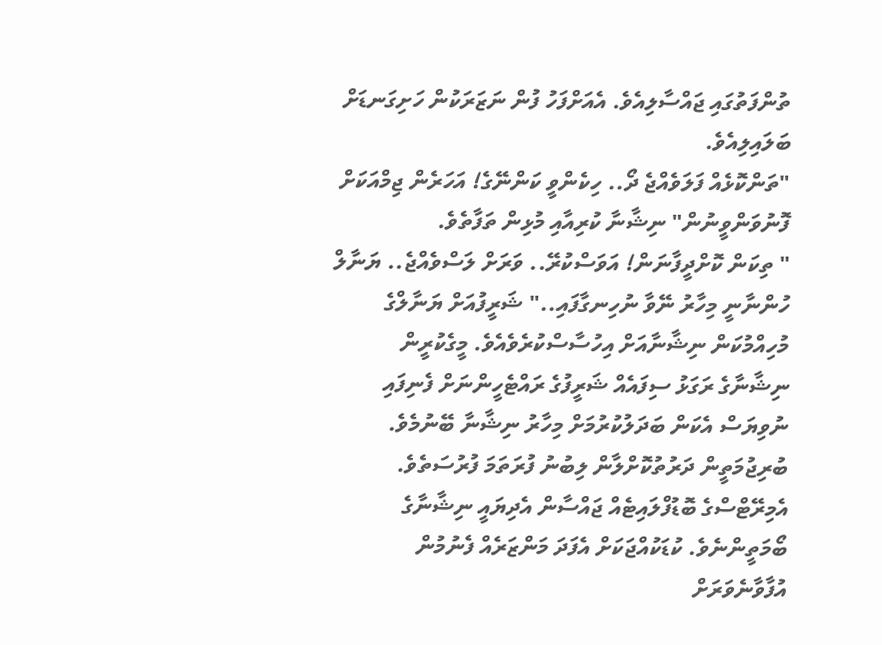ތުންފަތުގައި ޖައްސާލިއެވެ. އެއަށްފަހު ފުން ނަޒަރަކުން ހަށިގަނޑަށް ބަލައިލިއެވެ.
"ތަންކޮޅެއް ފަލަވެއްޖެ ދޯ.. ހިކެންވީ ކަންނޭގެ! އަހަރެން ޖިމްއަކަށް ފޮނުވަންވީނުން" ނިޝާނާ ކުރިއާއި މުޅިން ތަފާތެވެ.
" ތިކަން ކޮށްދީފާނަން! އަވަސްކުރޭ.. ވަރަށް ލަސްވެއްޖެ.. ޔަނާލް ހުންނާނީ މިހާރު ނޭވާ ނުހިނގާފައި.." ޝަރީފުއަށް ޔަނާލްގެ މުހިއްމުކަން ނިޝާނާއަށް އިހުސާސްކުރެވެއެވެ. މީގެކުރީން ނިޝާނާގެ ރަގަޅު ސިފައެއް ޝަރީފުގެ ރައްޓެހީންނަށް ފެނިފައި ނުވިޔަސް އެކަން ބަދަލުކުރުމަށް މިހާރު ނިޝާނާ ބޭނުމެވެ.
ބުރިޖުމަތީން ދަރުތުކޮށްލާން ލިބުނު ފުރަތަމަ ފުރުސަތެވެ. އެމިރޭޓްސްގެ ބޮޑުފްލައިޓެއް ޖައްސާން އެދިޔައީ ނިޝާނާގެ ބޯމަތީންނެވެ. ކުޑަކުއްޖަކަށް އެފަދަ މަންޒަރެއް ފެނުމުން އުފާވާނެވަރަށް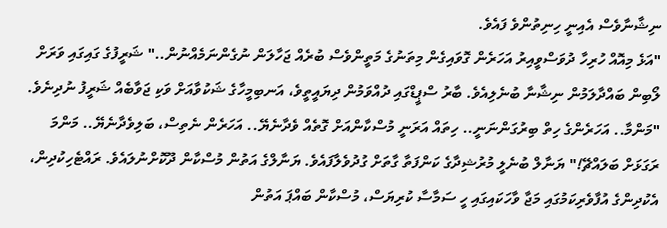ނިޝާނާވެސް އެއިނީ ހިނިތުންވެ ފައެވެ.
"އަޅެ މިއޮއް ހުރިހާ ދުވަސްވީއިރު އަހަރެން ގޮވައިގެން މިތަނުގެ މަތީންވެސް ބުރެއް ޖަހާލަން ނުގެންނަމެއްނުން.." ޝަރީފުގެ ގައިގައި ވަރަށް ލޯބިން ބައްދާލަމުން ނިޝާނާ ބުނެލިއެވެ. ބާރު ސްޕީޑްގައި ދުއްވަމުން ދިޔައީތީވެ، އަނބިމީހާގެ ޝަކުވާއަށް ވަކި ޖަވާބެއް ޝަރީފު ނުދިނެވެ.
"މަންމާ.. އަހަރެންގެ ހިތް ބިރުގަންނަނީ.. ހިތައް އަރަނީ މުސްކާންއަށް ގޮތެއް ވެދާނެޔޭ.. އަހަރެން ނެތިސް، ބަލިވެދާނެޔޭ.. މަންމަ ރަގަޅަށް ބަލައްޗޭ!" ޔަނާލް ބުނެލީ މުރުޝިދާގެ ކަންފަތާ ގާތަށް ގުދުވެލާފައެވެ. ޔަނާލްގެ އަތުން މުސްކާން ދޫކޮށްނުލައެވެ. ރައްޓެހިކުދިން، އެކުދިންގެ އުފާވެރިކަމުގައި މަޖާ ވާހަކައިގައި ހީ ސަމާސާ ކުރިޔަސް، މުސްކާން ބައްޕަ އަތުން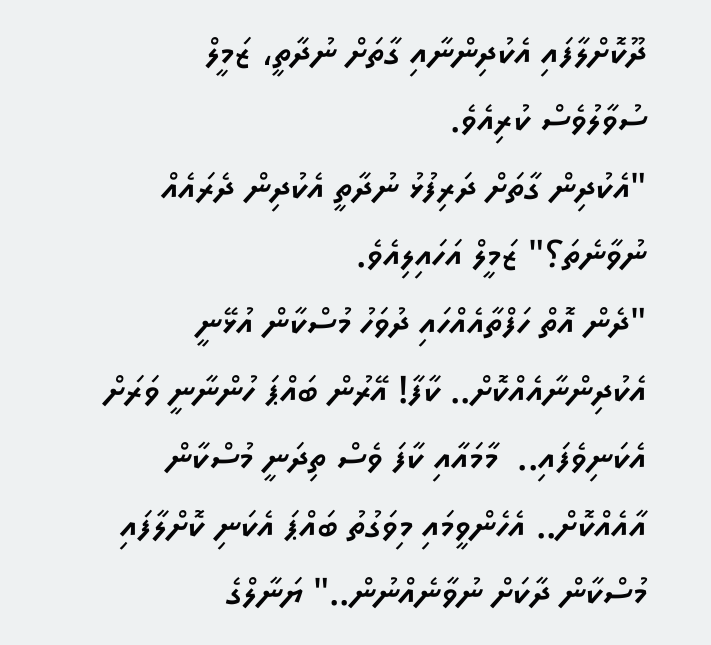ދޫކޮށްލާފައި އެކުދިންނާއި ގާތަށް ނުދާތީ، ޒަމީލް ސުވާލުވެސް ކުރިއެވެ.
"އެކުދިން ގާތަށް ދަރިފުޅު ނުދާތީ އެކުދިން ދެރައެއް ނުވާނެތަ؟" ޒަމީލް އަހައިލިއެވެ.
"ދެން އޮތް ހަފްތާއެއްހައި ދުވަހު މުސްކާން އުޅޭނީ އެކުދިންނާއެއްކޮށް.. ކާފާ! އޭރުން ބައްޕަ ހުންނާނީ ވަރަށް އެކަނިވެފައި..  މާމައާއި ކާފަ ވެސް ތިދަނީ މުސްކާން އާއެއްކޮށް.. އެހެންވީމައި މިވަގުތު ބައްޕަ އެކަނި ކޮށްލާފައި މުސްކާން ދާކަށް ނުވާނެއްނުން.." ޔަނާލްގެ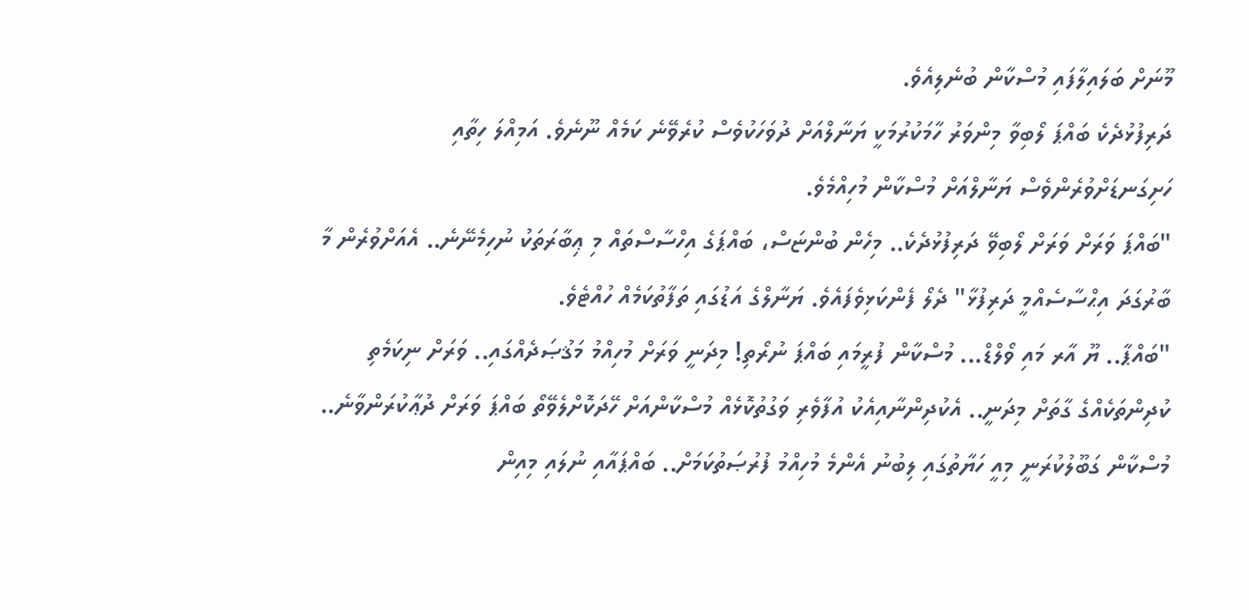މޫނަށް ބަލައިލާފައި މުސްކާން ބުނެލިއެވެ.
ދަރިފުޅުދެކެ ބައްޕަ ލޯބިވާ މިންވަރު ހާމަކުރުމަކީ ޔަނާލްއަށް ދުވަހަކުވެސް ކުރެވޭނެ ކަމެއް ނޫނެވެ. އަމިއްލަ ހިތާއި ހަށިގަނޑަށްވުރެންވެސް ޔަނާލްއަށް މުސްކާން މުހިއްމެވެ.
"ބައްޕަ ވަރަށް ވަރަށް ލޯބިވޭ ދަރިފުޅުދެކެ.. މިހެން ބުންޏަސް، ބައްޕަގެ އިހްސާސްތައް މި ޢިބާރަތަކު ނުހިމެނޭނެ.. އެއަށްވުރެން މާ ބާރުގަދަ އިޙްސާސެއްމީ ދަރިފުޅާ" ދެލޯ ފެންކަޅިވެފައެވެ. ޔަނާލްގެ އަޑުގައި ތަފާތުކަމެއް ހުއްޓެވެ.
"ބައްޕާ.. ޔޫ އާރ މައި ވޯލްޑް... މުސްކާން ފުރީމައި ބައްޕަ ނުރޯތި! މިދަނީ ވަރަށް މުހިއްމު މަޤުޞަދެއްގައި.. ވަރަށް ނިކަމެތި ކުދިންތަކެއްގެ ގާތަށް މިދަނީ.. އެކުދިންނާއިއެކު އުފާވެރި ވަގުތުކޮޅެއް މުސްކާންއަށް ހޭދަކޮށްލެވޭތޯ ބައްޕަ ވަރަށް ދުޢާކުރަންވާނެ.. މުސްކާން ގަބޫލުކުރަނީ މިއީ ހަޔާތުގައި ލިބުނު އެންމެ މުހިއްމު ފުރުޞަތުކަމަށް.. ބައްޕައާއި ނުލައި މިއިން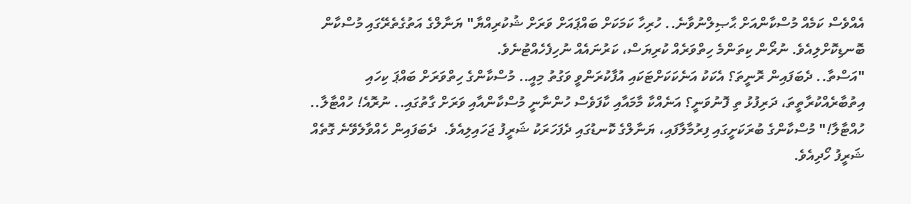އެއްވެސް ކަމެއް މުސްކާންއަށް ޙާޞިލްނުވާނެ.. ހުރިހާ ކަމަކަށް ބައްޕައަށް ވަރަށް ޝުކުރިއްޔާ" ޔަނާލްގެ އަތުގެތެރޭގައި މުސްކާން ބޮނޑިކޮށްލިއެވެ. ނުރޯން ކިތަންމެ ހިތްވަރެއް ކުރިޔަސް، ކަރުނައެއް ނުހިފެހެއްޓުނެވެ.
"އަސްތާ.. ދެބަފައިން ރޮނީތަ؟ އެކަކު އަނެކަކަށްޓަކައި އުފާކުރަންވީ ވަގުތު މިއީ.. މުސްކާންގެ ހިތްވަރަށް ބައްޕަ ކިހައި އިތުބާރެއްކުރާތީތަ، ދަރިފުޅު ތި ފޮނުވަނީ؟ އަނެއްކާ މާމައާއި ކާފަވެސް ހުންނާނީ މުސްކާންއާއި ވަރަށް ގާތުގައި.. ނުރޮއެ! ހުއްޓާލާ.. ހުއްޓާލާ!" މުސްކާންގެ ބުރަކަށީގައި ފިރުމާލާފައި، ޔަނާލްގެ ކޮނޑުގައި ދެފަހަރަކު ޝަރީފު ޖަހައިލިއެވެ.  ދެބަފައިން ހެއްވާލެވޭނެ ގޮތެއް ޝަރީފު ހޯދިއެވެ.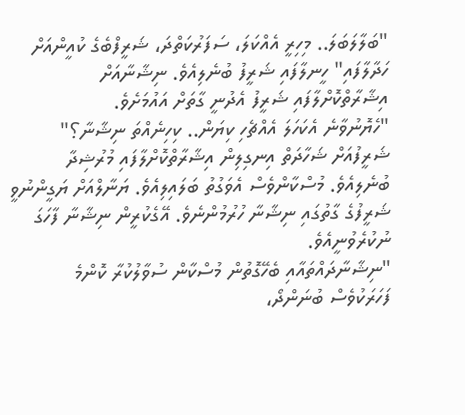"ބަލާލަބަލަ.. މިހިރީ އެއްކަލަ، ސަފަރުކަތްދަ، ޝަރީފްބެގެ ކުއީންއަށް  ހަދާލާފައި" ހީނލާފައި ޝަރީފު ބުނެލިއެވެ. ނިޝާނާއަށް އިޝާރާތްކޮށްލާފައި ޝަރީފު އެދުނީ ގާތަށް އައުމަށެވެ.
"ހެޔޮނުވާނެ އެކަހަލަ އެއްޗެހި ކިޔަން.. ކިހިނެއްތަ ނިޝާނާ؟" ޝަރީފުއަށް ޝަހާދަތް އިނގިލިން އިޝާރާތްކޮށްލާފައި މުރުޝިދާ ބުނެލިއެވެ. މުސްކާންވެސް އެވަގުތު ބަލައިލިއެވެ. ޔަނާލްއަށް ޔަގީންނުވީ ޝަރީފުގެ ގާތުގައި ނިޝާނާ ހުރުމުންނެވެ. އޭގެކުރީން ނިޝާނާ ފާހަގަ ނުކުރެވުނީއެވެ.
"ނިޝާނާދައްތައާއި ބެހޭގޮތުން މުސްކާން ސުވާލުކުރާ ކޮންމެ ފަހަރަކުވެސް ބުނަންދޯ،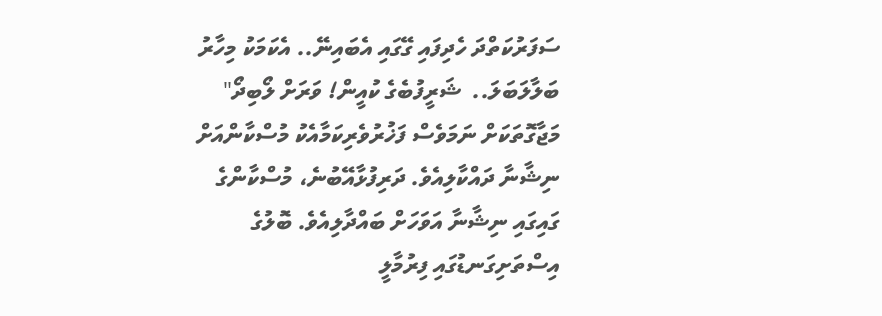ސަފަރުކަތްދަ ހެދިފައި ގޭގައި އެބައިނޭ.. އެކަމަކު މިހާރު ބަލާލަބަލަ..  ޝަރީފުބެގެ ކުއީން! ވަރަށް ލޯބިދޯ" މަޖާގޮތަކަށް ނަމަވެސް ފަޚުރުވެރިކަމާއެކު މުސްކާންއަށް ނިޝާނާ ދައްކާލިއެވެ. ދަރިފުޅާއޭބުނެ، މުސްކާންގެ ގައިގައި ނިޝާނާ އަވަހަށް ބައްދާލިއެވެ. ބޮލުގެ އިސްތަށިގަނޑުގައި ފިރުމާލީ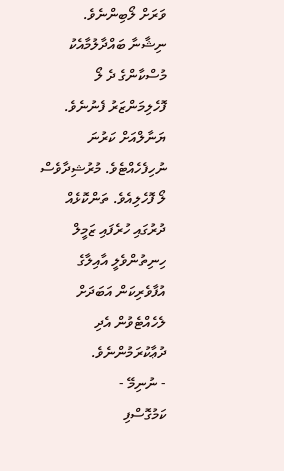ވަރަށް ލޯބިންނެވެ.
ނިޝާނާ ބައްދާލުމާއެކު މުސްކާންގެ ދެ ލޯ ފޮހެލިމަންޒަރު ފެނުނެވެ. ޔަނާލްއަށް ކަރުނަ ނުހިފެހެއްޓެވެ. މުރުޝިދާވެސް ލޯ ފޮހެލިއެވެ. ތަންކޮޅެއް ދުރުގައި ހުރެފައި ޒަމީލް ހިނިތުންވެލީ އާއިލާގެ އުފާވެރިކަން އަބަދަށް ލެހެއްޓެވުން އެދި ދުޢާކުރަމުންނެވެ.
- ނުނިމޭ -
ކަމުގޮސްފި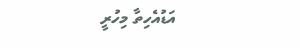އަޑުއެހިތާ މިހުރީ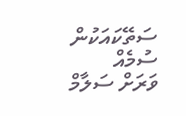ސަތޭކައަކުން ސުމެއް
ވަރަށް ސަލާމް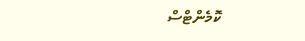ކޮމެންޓްސް